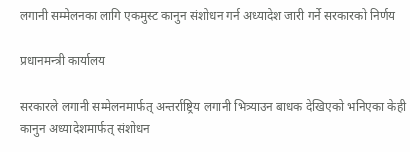लगानी सम्मेलनका लागि एकमुस्ट कानुन संशोधन गर्न अध्यादेश जारी गर्ने सरकारको निर्णय

प्रधानमन्त्री कार्यालय

सरकारले लगानी सम्मेलनमार्फत् अन्तर्राष्ट्रिय लगानी भित्र्याउन बाधक देखिएको भनिएका केही कानुन अध्यादेशमार्फत् संशोधन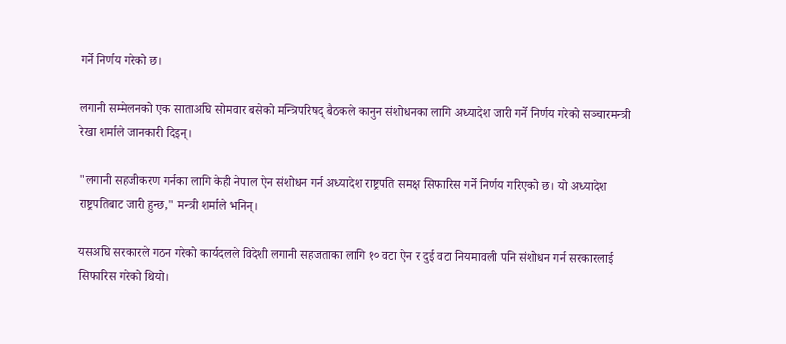गर्ने निर्णय गरेको छ।

लगानी सम्मेलनको एक साताअघि सोमवार बसेको मन्त्रिपरिषद् बैठकले कानुन संशोधनका लागि अध्यादेश जारी गर्ने निर्णय गरेको सञ्चारमन्त्री रेखा शर्माले जानकारी दिइन्।

"लगानी सहजीकरण गर्नका लागि केही नेपाल ऐन संशोधन गर्न अध्यादेश राष्ट्रपति समक्ष सिफारिस गर्ने निर्णय गरिएको छ। यो अध्यादेश राष्ट्रपतिबाट जारी हुन्छ," मन्त्री शर्माले भनिन्।

यसअघि सरकारले गठन गरेको कार्यदलले विदेशी लगानी सहजताका लागि १० वटा ऐन र दुई वटा नियमावली पनि संशोधन गर्न सरकारलाई सिफारिस गरेको थियो।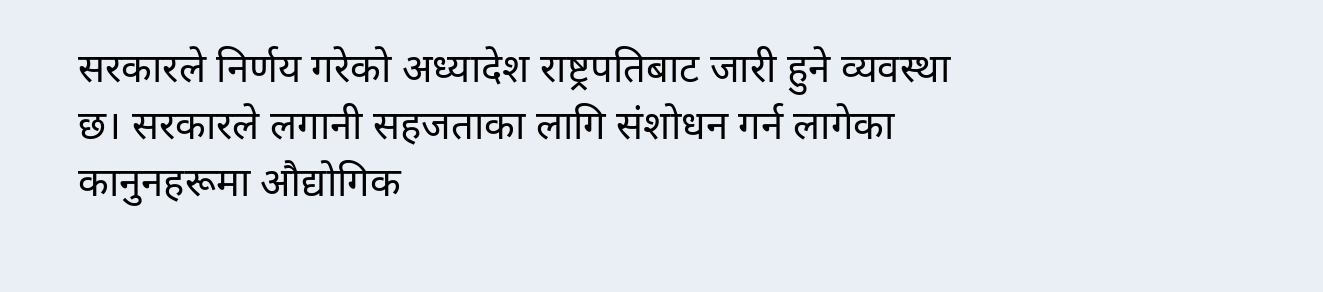सरकारले निर्णय गरेको अध्यादेश राष्ट्रपतिबाट जारी हुने व्यवस्था छ। सरकारले लगानी सहजताका लागि संशोधन गर्न लागेका कानुनहरूमा औद्योगिक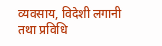व्यवसाय, विदेशी लगानी तथा प्रविधि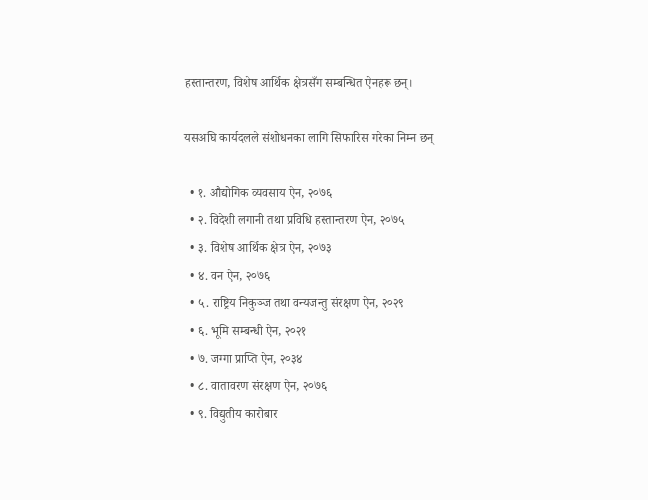हस्तान्तरण, विशेष आर्थिक क्षेत्रसँग सम्बन्धित ऐनहरू छन्।

यसअघि कार्यदलले संशोधनका लागि सिफारिस गरेका निम्न छन्

  • १. औद्योगिक व्यवसाय ऐन, २०७६
  • २. विदेशी लगानी तथा प्रविधि हस्तान्तरण ऐन, २०७५
  • ३. विशेष आर्थिक क्षेत्र ऐन, २०७३
  • ४. वन ऐन, २०७६
  • ५. राष्ट्रिय निकुञ्ज तथा वन्यजन्तु संरक्षण ऐन, २०२९
  • ६. भूमि सम्बन्धी ऐन, २०२१
  • ७. जग्गा प्राप्ति ऐन, २०३४
  • ८. वातावरण संरक्षण ऐन, २०७६
  • ९. विद्युतीय कारोबार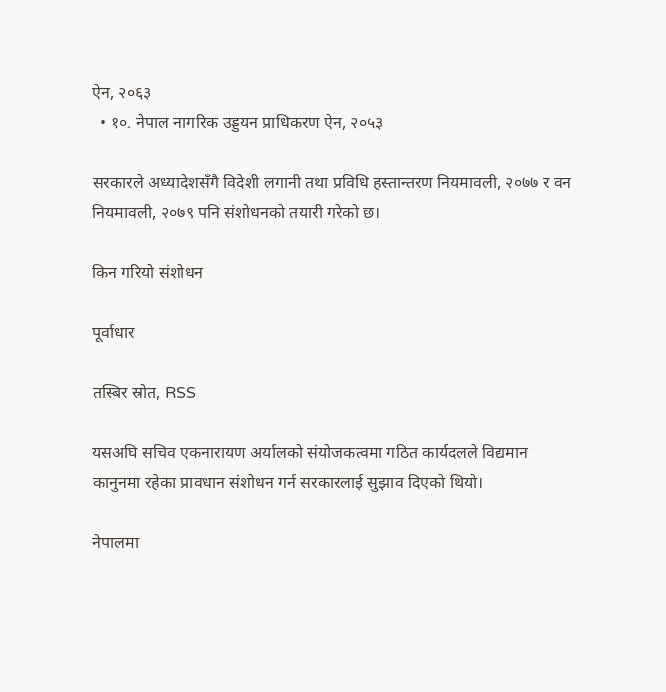ऐन, २०६३
  • १०. नेपाल नागरिक उड्डयन प्राधिकरण ऐन, २०५३

सरकारले अध्यादेशसँगै विदेशी लगानी तथा प्रविधि हस्तान्तरण नियमावली, २०७७ र वन नियमावली, २०७९ पनि संशोधनको तयारी गरेको छ।

किन गरियो संशोधन

पूर्वाधार

तस्बिर स्रोत, RSS

यसअघि सचिव एकनारायण अर्यालको संयोजकत्वमा गठित कार्यदलले विद्यमान कानुनमा रहेका प्रावधान संशोधन गर्न सरकारलाई सुझाव दिएको थियो।

नेपालमा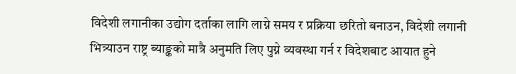विदेशी लगानीका उद्योग दर्ताका लागि लाग्ने समय र प्रक्रिया छरितो बनाउन, विदेशी लगानी भित्र्याउन राष्ट्र ब्याङ्कको मात्रै अनुमति लिए पुग्ने व्यवस्था गर्न र विदेशबाट आयात हुने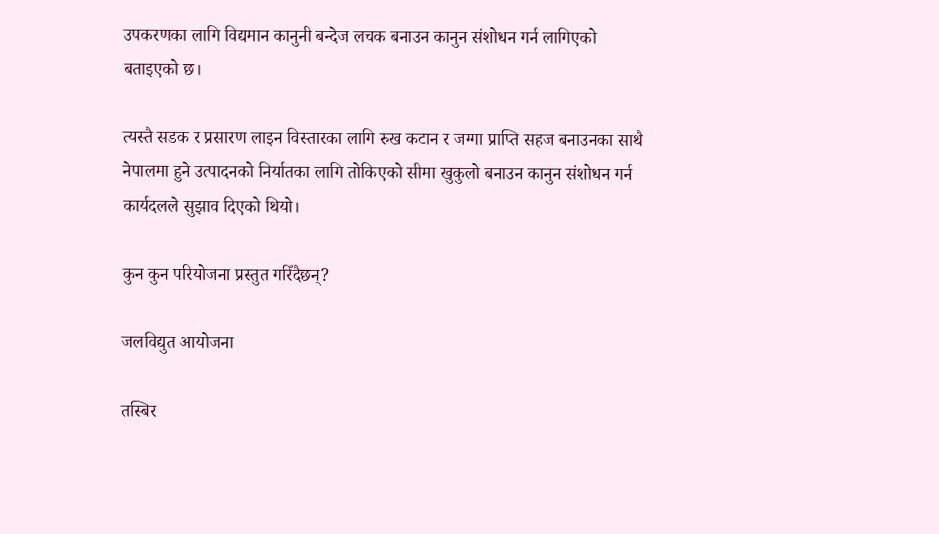उपकरणका लागि विद्यमान कानुनी बन्देज लचक बनाउन कानुन संशोधन गर्न लागिएको बताइएको छ।

त्यस्तै सडक र प्रसारण लाइन विस्तारका लागि रुख कटान र जग्गा प्राप्ति सहज बनाउनका साथै नेपालमा हुने उत्पादनको निर्यातका लागि तोकिएको सीमा खुकुलो बनाउन कानुन संशोधन गर्न कार्यदलले सुझाव दिएको थियो।

कुन कुन परियोजना प्रस्तुत गरिँदैछन्?

जलविद्युत आयोजना

तस्बिर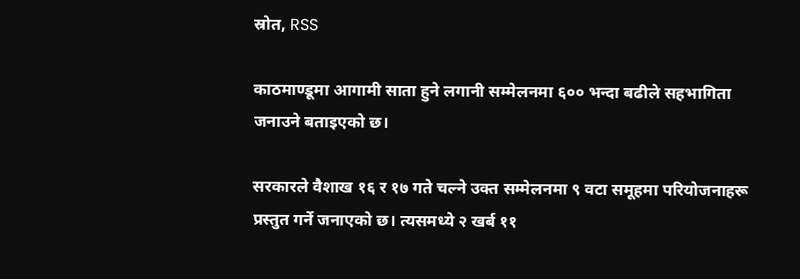स्रोत, RSS

काठमाण्डूमा आगामी साता हुने लगानी सम्मेलनमा ६०० भन्दा बढीले सहभागिता जनाउने बताइएको छ।

सरकारले वैशाख १६ र १७ गते चल्ने उक्त सम्मेलनमा ९ वटा समूहमा परियोजनाहरू प्रस्तुत गर्ने जनाएको छ। त्यसमध्ये २ खर्ब ११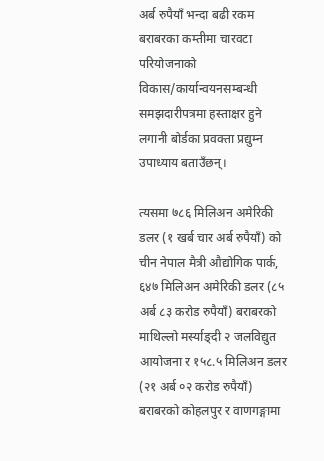अर्ब रुपैयाँ भन्दा बढी रकम बराबरका कम्तीमा चारवटा परियोजनाको विकास/कार्यान्वयनसम्बन्धी समझदारीपत्रमा हस्ताक्षर हुने लगानी बोर्डका प्रवक्ता प्रद्युम्न उपाध्याय बताउँछन्।

त्यसमा ७८६ मिलिअन अमेरिकी डलर (१ खर्ब चार अर्ब रुपैयाँ) को चीन नेपाल मैत्री औद्योगिक पार्क, ६४७ मिलिअन अमेरिकी डलर (८५ अर्ब ८३ करोड रुपैयाँ) बराबरको माथिल्लो मर्स्याङ्दी २ जलविद्युत आयोजना र १५८.५ मिलिअन डलर (२१ अर्ब ०२ करोड रुपैयाँ) बराबरको कोहलपुर र वाणगङ्गामा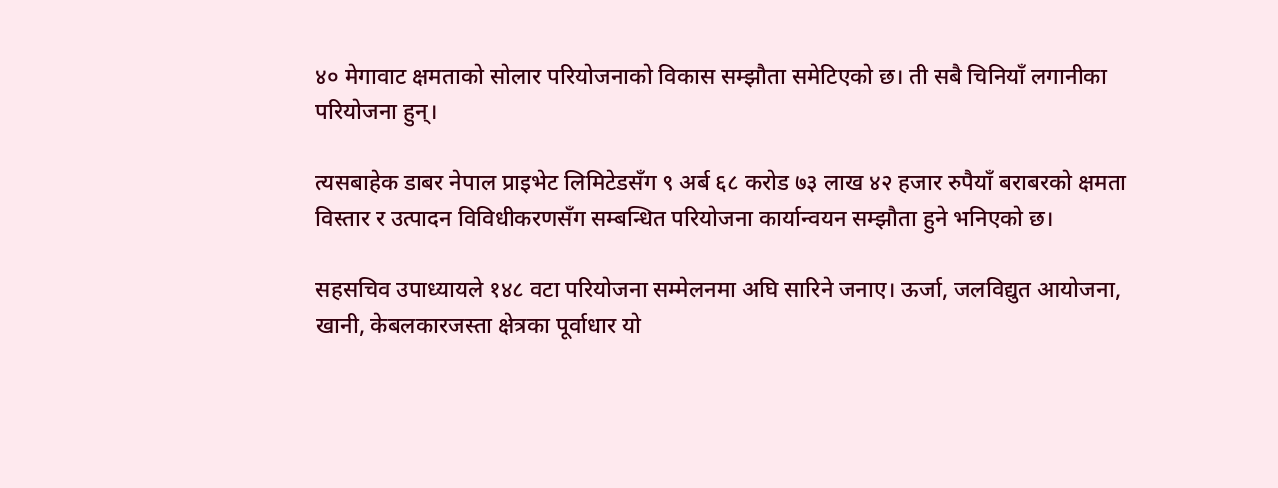४० मेगावाट क्षमताको सोलार परियोजनाको विकास सम्झौता समेटिएको छ। ती सबै चिनियाँ लगानीका परियोजना हुन्।

त्यसबाहेक डाबर नेपाल प्राइभेट लिमिटेडसँग ९ अर्ब ६८ करोड ७३ लाख ४२ हजार रुपैयाँ बराबरको क्षमता विस्तार र उत्पादन विविधीकरणसँग सम्बन्धित परियोजना कार्यान्वयन सम्झौता हुने भनिएको छ।

सहसचिव उपाध्यायले १४८ वटा परियोजना सम्मेलनमा अघि सारिने जनाए। ऊर्जा, जलविद्युत आयोजना, खानी, केबलकारजस्ता क्षेत्रका पूर्वाधार यो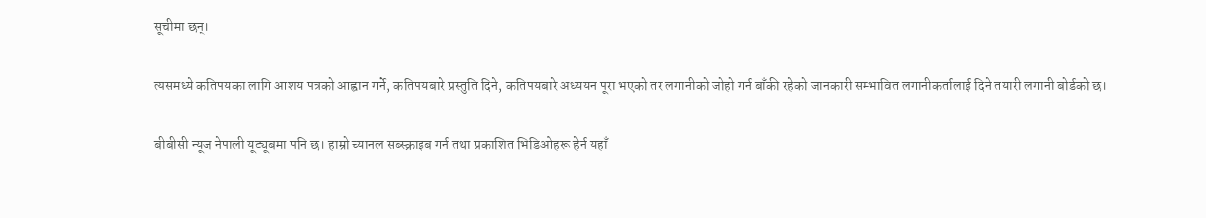सूचीमा छन्।

त्यसमध्ये कतिपयका लागि आशय पत्रको आह्वान गर्ने, कतिपयबारे प्रस्तुति दिने, कतिपयबारे अध्ययन पूरा भएको तर लगानीको जोहो गर्न बाँकी रहेको जानकारी सम्भावित लगानीकर्तालाई दिने तयारी लगानी बोर्डको छ।

बीबीसी न्यूज नेपाली यूट्यूबमा पनि छ। हाम्रो च्यानल सब्स्क्राइब गर्न तथा प्रकाशित भिडिओहरू हेर्न यहाँ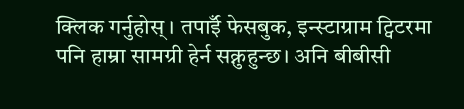क्लिक गर्नुहोस्। तपाईँ फेसबुक, इन्स्टाग्राम ट्विटरमा पनि हाम्रा सामग्री हेर्न सक्नुहुन्छ। अनि बीबीसी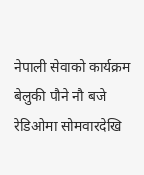नेपाली सेवाको कार्यक्रम बेलुकी पौने नौ बजे रेडिओमा सोमवारदेखि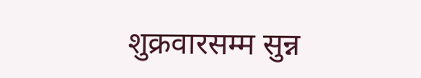शुक्रवारसम्म सुन्न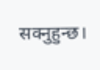सक्नुहुन्छ।